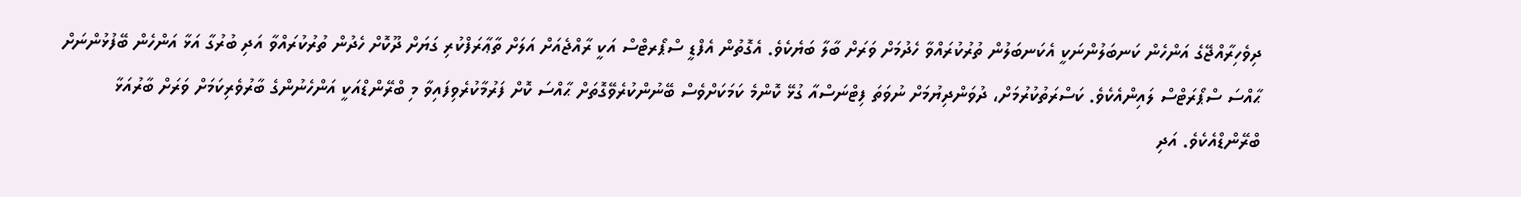ދިވެހިރާއްޖޭގެ އަންހެން ކަނބަލުންނަކީ އެކަނބަލުން ތުރުކުރައްވާ ހެދުމަށް ވަރަށް ބާލާ ބަޔެކެވެ. އެގޮތުން އެފްޑީ ސްޕޯރޓްސް އަކީ ރާއްޖެއަށް އަލަށް ތާޢާރަފްކުރި ގަޔަށް ދޫކޮށް ހެދުން ތުރުކުރައްވާ އަދި ބުރުގާ އަޅާ އަންހެން ބޭފުޅުންނަށް ޙާއްސަ ސްޕޯރަޓްސް ލައިންއެކެވެ. ކަސްރަތުކުރުމަށް، ދުވަންދިޔުމަށް ނުވަތަ ފިޓްނަސްއާ ގުޅޭ ކޮންމެ ކަމަކަށްވެސް ބޭނުންކުރެވޭގޮތަށް ޙާއްސަ ކޮށް ފަރުމާކުރެވިފައިވާ މި ބްރޭންޑްއަކީ އަންހެނުންގެ ބާރުވެރިކަމަށް ވަރަށް ބާރުއަޅާ ބްރޭންޑްއެކެވެ. އަދި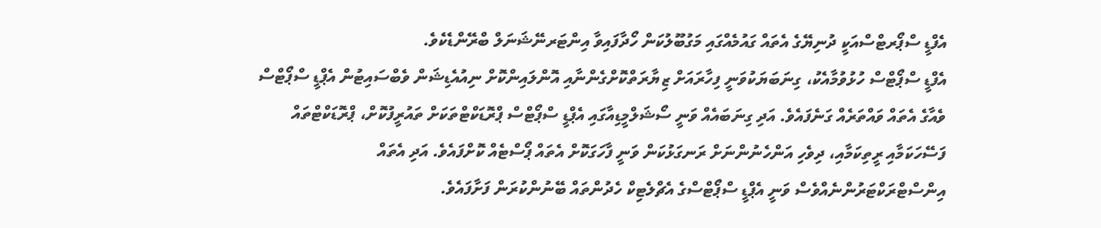އެފްޑީ ސްޕޯރޓްސްއަކީ ދުނިޔޭގެ އެތައް ގައުމެއްގައި މަގުބޫލުކަން ހޯދާފައިވާ އިންޓަރނޭޝަނަލް ބްރޭންޑެކެވެ.
އެފްޑީ ސްޕޯޓްސް ހުޅުވުމާއެކު، ގިނަބަޔަކުވަނީ ފިހާރައަށް ޒިޔާރަތްކޮށްގެންނާއި އޮންލައިންކޮށް ނިއުއެޑިޝަން ވެބްސައިޓުން އެޕްޑީ ސްޕޯޓްސް ވެއާގެ އެތައް ވައްތަރެއް ގަނެފައެވެ. އަދި ގިނަބައެއް ވަނީ ސޯޝަލްމީޑިއާގައި އެޕްޑީ ސްޕޯޓްސް ޕްރޮޑަކްޓްތަކަށް ތައުރީފުކޮށް، ޕްރޮޑަކްޓްތައް ފަސޭހަކަމާއި ރީތިކަމާއި، ދިވެހި އަންހެނުންނަށް ރަނގަޅުކަން ވަނީ ފާހަގަކޮށް އެތައް ޕޯސްޓެއް ކޮށްފައެވެ. އަދި އެތައް އިންސްޓްރަކްޓަރުންނެއްވެސް ވަނީ އެޕްޑީ ސްޕޯޓްސްގެ އެޗްލެޓިކް ހެދުންތައް ބޭނުންކުރަން ފަށާފައެވެ.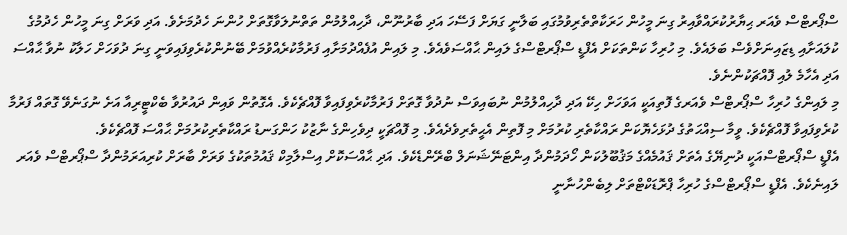ސްޕޯރޓްސް ވެއަރ ޙިޔާރުކުރައްވާއިރު ގިނަ މީހުން ހަރަކާތްތެރިވުމުގައި ބަލާނީ ގަޔަށް ފަސޭހަ އަދި ބާރުނޫން، ދާހިއްލުމުން ތަތްނުލަވާގޮތަށް ހުންނަ ހެދުމަށެވެ. އަދި ވަރަށް ގިނަ މީހުން ހެދުމުގެ ކުލައަށާއި ޑިޒައިނަށްވެސް ބަލައެވެ. މި ހުރިހާ ކަންތަކަށް އެފްޑީ ސްޕޯރޓްސްގެ ލައިން ޙާއްސަވެއެވެ. މި ލައިން އުފެއްދުމަށާއި ފަރުމާކުރެއްވުމަށް ބޭނުންކުރެވިފައިވަނީ ގިނަ ދުވަހަށް ހަލާކު ނުވާ ޙާއްސަ އަދި އެހާމެ ލުއި ފޮއްޗަކުންނެވެ.
މި ލައިންގެ ހުރިހާ ސްޕޯރޓްސް ވެއަރގެ ފޮތިއަކީ އަވަހަށް ހިކޭ އަދި ދާހިއްލުމުން ނުބައިވަސް ނުދުވާ ގޮތަށް ފަރުމާކުރެވިފައިވާ ފޮއްޗެކެވެ. އެގޮތުން ވައިން ދައުރުވާ ބެކްޓީރިއާ އަށެ ނުގަނެވޭ ގޮތައް ފަރުމާ ކުރެވިފައިވާ ފޮއްޗެކެވެ. ވީމާ ސިއްޙަތުގެ ދުޅަހެޔޮކަން ރައްކާތެރި ކުރުމަށް މި ފޮތިން އެޙީތެރިވެދެއެވެ. މި ފޮއްޗަކީ ދިވެހިންގެ ނާޒުކު ހަންގަނޑު ރައްކާތެރިކުރުމަށް ޙާއްސަ ފޮއްޗެކެވެ.
އެފްޑީ ސްޕޯރޓްސްއަކީ ދުނިޔޭގެ އެތަށް ޤައުމެއްގެ މަޤުބޫލުކަން ހޯދަމުންދާ އިންޓަނޭޝަނަލް ބްރޭންޑެކެވެ. އަދި ޙާއްސަކޮށް އިސްލާމިކް ޤައުމުތަކުގެ ވަރަށް ބާރަށް ކުރިއަރަމުންދާ ސްޕޯރޓްސް ވެއަރ ލައިނެކެވެ. އެފްޑީ ސްޕޯރޓްސްގެ ހުރިހާ ޕްރޮޑަކްޓްތަށް ލިބެންހުނާނީ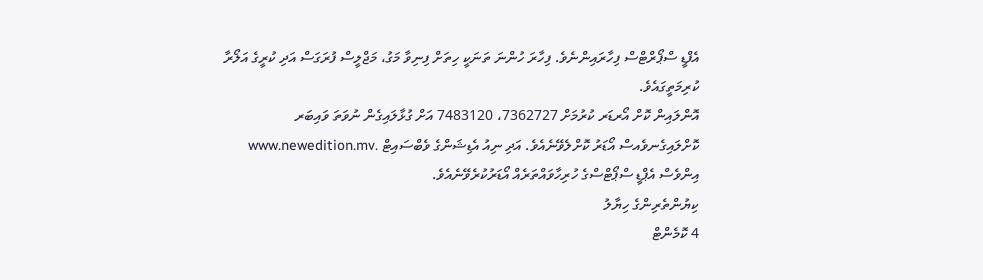އެފްޑީ ސްޕޯރްޓްސް ފިހާރައިންނެވެ. ފިހާރަ ހުންނަ ތަނަކީ ހިތަށް ފިނިވާ މަގު، މަޖްލީސް ފުރަގަސް އަދި ކުރީގެ އަލޯރާ ކުރިމަތީގައެވެ.
އޮންލައިން ކޮށް އޯރޑަރ ކުރުމަށް 7362727، 7483120 އަށް ގުޅާލައިގެން ނުވަތަ ވައިބަރ ކޮށްލައިގެނވެއސް އޯޑަރު ކޮށްލެވޭނެއެވެ. އަދި ނިއު އެޑިޝަންގެ ވެބްސައިޓް .www.newedition.mv އިންވެސް އެޕްޑީ ސްޕޯޓްސްގެ ހުރިހާވައްތަރެއް އޯޑަރުކުރެވޭނެއެވެ.
ކިޔުންތެރިންގެ ހިޔާލު
4 ކޮމެންޓް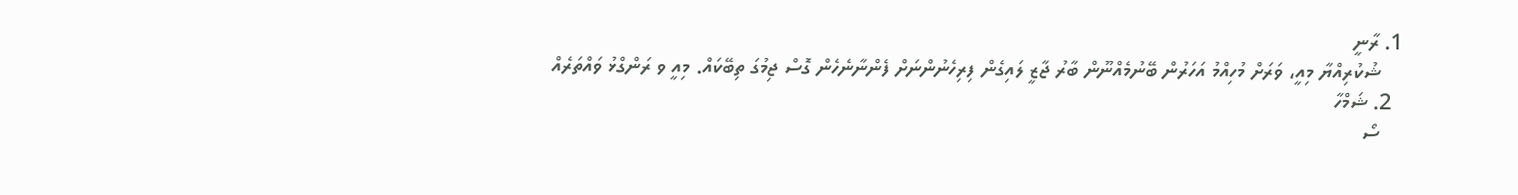1. ރާނީ
    ޝުކުރިއްޔާ މިއީ، ވަރަށް މުހިއްމު އަހަރުން ބޭނުމެއްނޫން ބާރު ޖާޒީ ލައިގެން ފިރިހެނުންނަށް ފެންނާނެހެން ގޮސް ޖިމުގަ ތިބޭކައް. މިއީ ވ ރަންގްޅު ވައްތަރެއް
  2. ޝަމްހާ
    ސޯ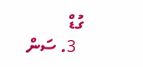ގުޑް
  3. ސަން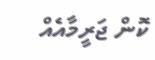ކޮން ޖަރީމާއެއް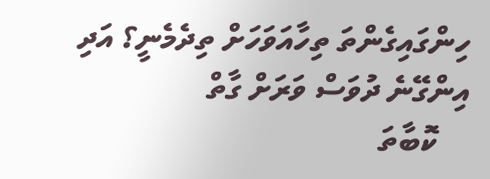ހިންގައިގެންތަ ތިހާއަވަހަށް ތިދެމެނީ؟ އަދި އިންގޭނެ ދުވަސް ވަރަށް ގާތް
    ކޮބާތަ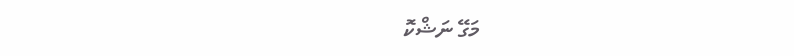މަގޭ ނަޝްކޮ